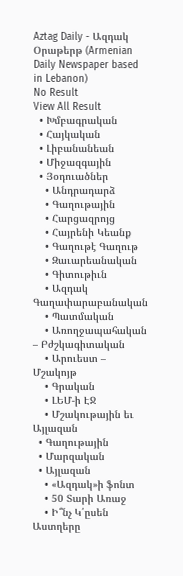Aztag Daily - Ազդակ Օրաթերթ (Armenian Daily Newspaper based in Lebanon)
No Result
View All Result
  • Խմբագրական
  • Հայկական
  • Լիբանանեան
  • Միջազգային
  • Յօդուածներ
    • Անդրադարձ
    • Գաղութային
    • Հարցազրոյց
    • Հայրենի Կեանք
    • Գաղութէ Գաղութ
    • Զաւարեանական
    • Գիտութիւն
    • Ազդակ Գաղափարաբանական
    • Պատմական
    • Առողջապահական – Բժշկագիտական
    • Արուեստ – Մշակոյթ
    • Գրական
    • ԼԵՄ-ի ԷՋ
    • Մշակութային եւ Այլազան
  • Գաղութային
  • Մարզական
  • Այլազան
    • «Ազդակ»ի ֆոնտ
    • 50 Տարի Առաջ
    • Ի՞նչ Կ՛ըսեն Աստղերը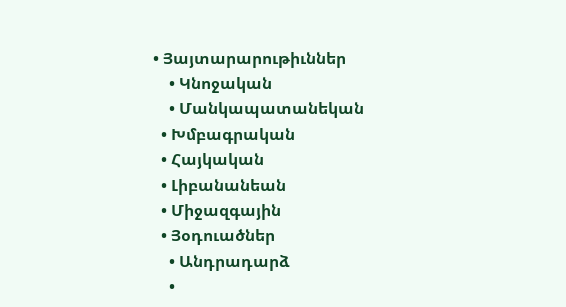• Յայտարարութիւններ
    • Կնոջական
    • Մանկապատանեկան
  • Խմբագրական
  • Հայկական
  • Լիբանանեան
  • Միջազգային
  • Յօդուածներ
    • Անդրադարձ
    •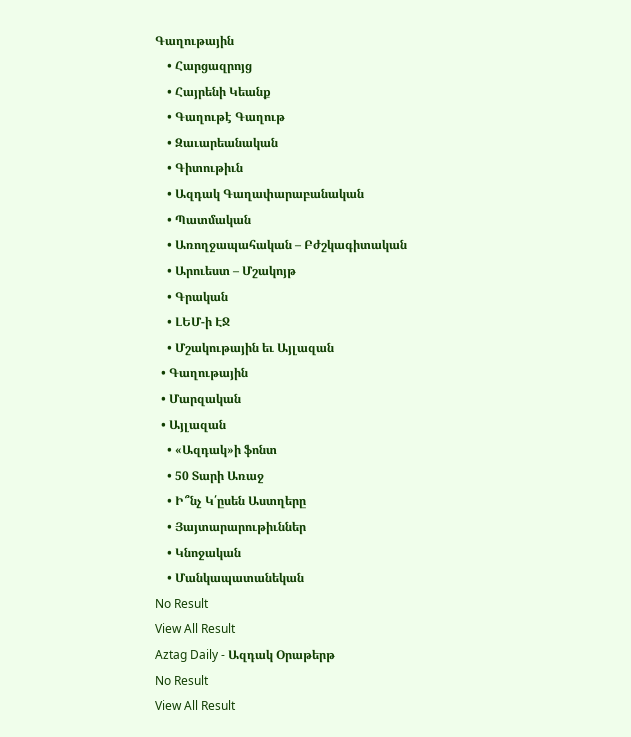Գաղութային
    • Հարցազրոյց
    • Հայրենի Կեանք
    • Գաղութէ Գաղութ
    • Զաւարեանական
    • Գիտութիւն
    • Ազդակ Գաղափարաբանական
    • Պատմական
    • Առողջապահական – Բժշկագիտական
    • Արուեստ – Մշակոյթ
    • Գրական
    • ԼԵՄ-ի ԷՋ
    • Մշակութային եւ Այլազան
  • Գաղութային
  • Մարզական
  • Այլազան
    • «Ազդակ»ի ֆոնտ
    • 50 Տարի Առաջ
    • Ի՞նչ Կ՛ըսեն Աստղերը
    • Յայտարարութիւններ
    • Կնոջական
    • Մանկապատանեկան
No Result
View All Result
Aztag Daily - Ազդակ Օրաթերթ
No Result
View All Result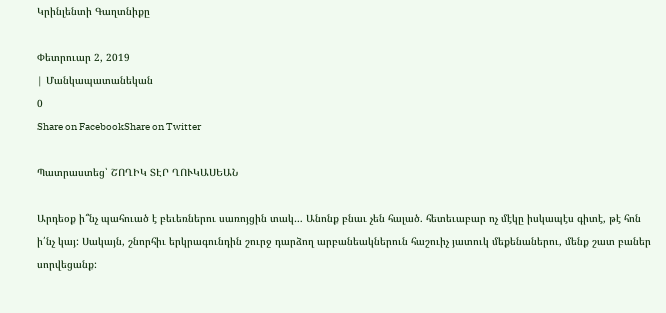Կրինլենտի Գաղտնիքը

Փետրուար 2, 2019
| Մանկապատանեկան
0
Share on FacebookShare on Twitter

Պատրաստեց՝ ՇՈՂԻԿ ՏԷՐ ՂՈՒԿԱՍԵԱՆ

Արդեօք ի՞նչ պահուած է բեւեռներու սառոյցին տակ… Անոնք բնաւ չեն հալած. հետեւաբար ոչ մէկը իսկապէս գիտէ, թէ հոն ի՛նչ կայ: Սակայն, շնորհիւ երկրագունդին շուրջ դարձող արբանեակներուն հաշուիչ յատուկ մեքենաներու, մենք շատ բաներ սորվեցանք: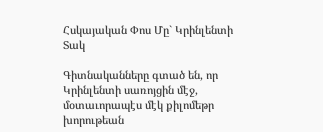Հսկայական Փոս Մը` Կրինլենտի Տակ

Գիտնականները գտած են, որ Կրինլենտի սառոյցին մէջ, մօտաւորապէս մէկ քիլոմեթր խորութեան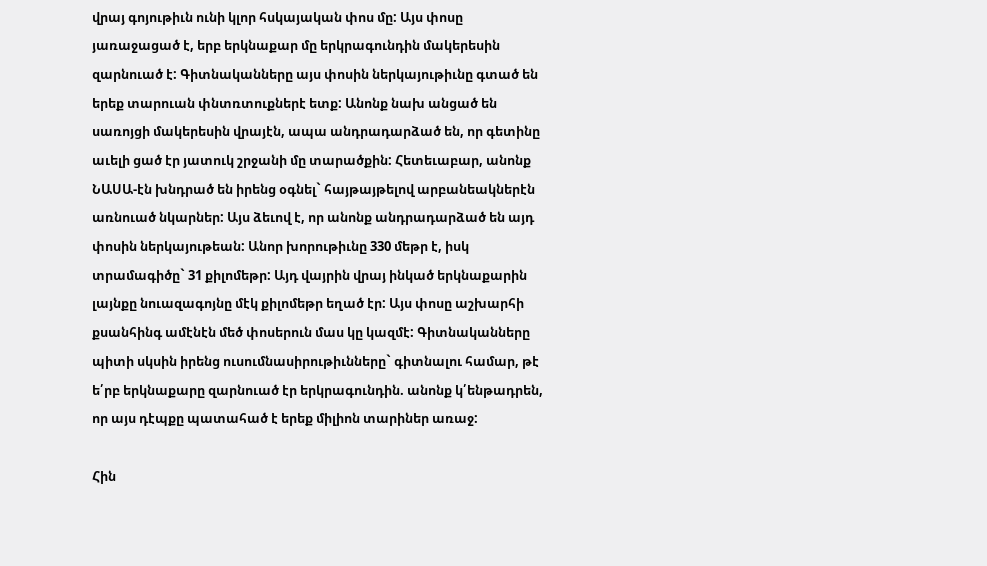վրայ գոյութիւն ունի կլոր հսկայական փոս մը: Այս փոսը յառաջացած է, երբ երկնաքար մը երկրագունդին մակերեսին զարնուած է: Գիտնականները այս փոսին ներկայութիւնը գտած են երեք տարուան փնտռտուքներէ ետք: Անոնք նախ անցած են սառոյցի մակերեսին վրայէն, ապա անդրադարձած են, որ գետինը աւելի ցած էր յատուկ շրջանի մը տարածքին: Հետեւաբար, անոնք ՆԱՍԱ-էն խնդրած են իրենց օգնել` հայթայթելով արբանեակներէն առնուած նկարներ: Այս ձեւով է, որ անոնք անդրադարձած են այդ փոսին ներկայութեան: Անոր խորութիւնը 330 մեթր է, իսկ տրամագիծը` 31 քիլոմեթր: Այդ վայրին վրայ ինկած երկնաքարին լայնքը նուազագոյնը մէկ քիլոմեթր եղած էր: Այս փոսը աշխարհի քսանհինգ ամէնէն մեծ փոսերուն մաս կը կազմէ: Գիտնականները պիտի սկսին իրենց ուսումնասիրութիւնները` գիտնալու համար, թէ ե՛րբ երկնաքարը զարնուած էր երկրագունդին. անոնք կ՛ենթադրեն, որ այս դէպքը պատահած է երեք միլիոն տարիներ առաջ:

Հին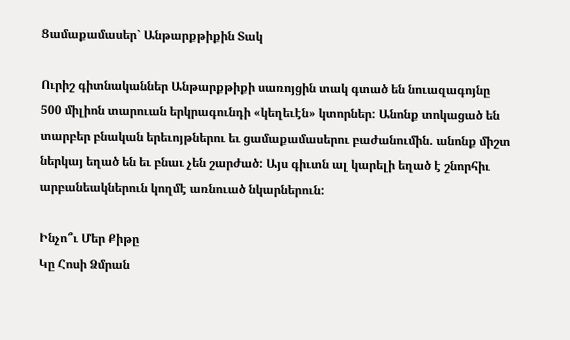Ցամաքամասեր` Անթարքթիքին Տակ

Ուրիշ գիտնականներ Անթարքթիքի սառոյցին տակ գտած են նուազագոյնը 500 միլիոն տարուան երկրագունդի «կեղեւէն» կտորներ: Անոնք տոկացած են տարբեր բնական երեւոյթներու եւ ցամաքամասերու բաժանումին. անոնք միշտ ներկայ եղած են եւ բնաւ չեն շարժած: Այս գիւտն ալ կարելի եղած է շնորհիւ արբանեակներուն կողմէ առնուած նկարներուն:

Ինչո՞ւ Մեր Քիթը
Կը Հոսի Ձմրան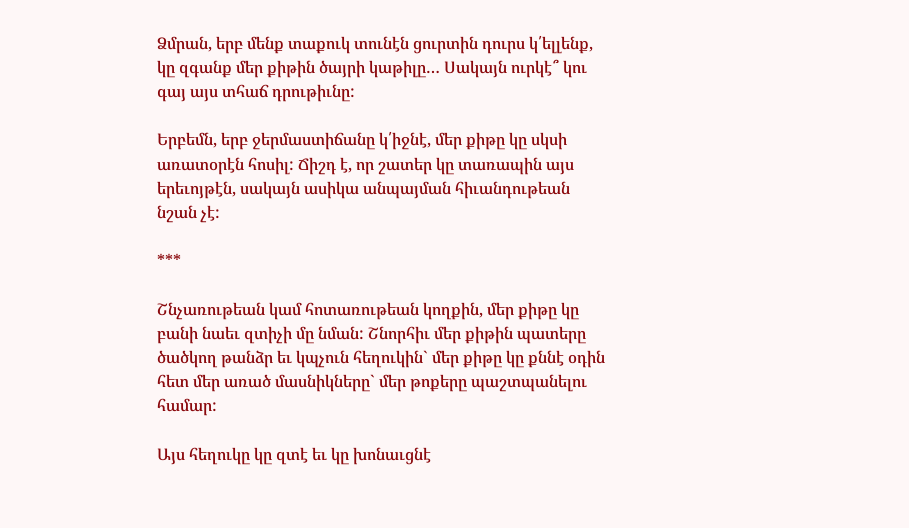Ձմրան, երբ մենք տաքուկ տունէն ցուրտին դուրս կ՛ելլենք, կը զգանք մեր քիթին ծայրի կաթիլը… Սակայն ուրկէ՞ կու գայ այս տհաճ դրութիւնը:

Երբեմն, երբ ջերմաստիճանը կ՛իջնէ, մեր քիթը կը սկսի առատօրէն հոսիլ: Ճիշդ է, որ շատեր կը տառապին այս երեւոյթէն, սակայն ասիկա անպայման հիւանդութեան նշան չէ:

***

Շնչառութեան կամ հոտառութեան կողքին, մեր քիթը կը բանի նաեւ զտիչի մը նման: Շնորհիւ մեր քիթին պատերը ծածկող թանձր եւ կպչուն հեղուկին` մեր քիթը կը քննէ օդին հետ մեր առած մասնիկները` մեր թոքերը պաշտպանելու համար:

Այս հեղուկը կը զտէ եւ կը խոնաւցնէ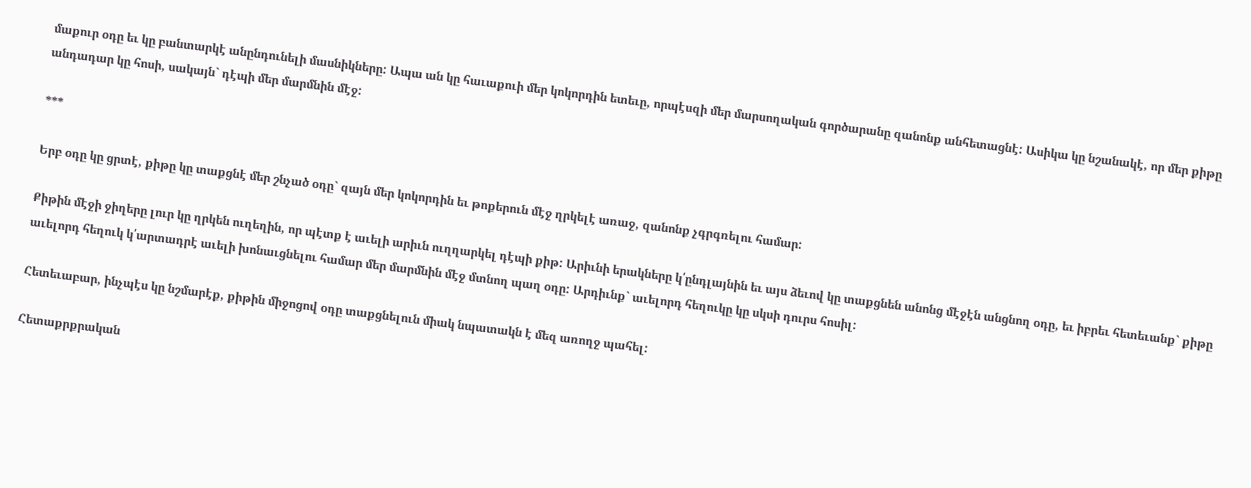մաքուր օդը եւ կը բանտարկէ անընդունելի մասնիկները: Ապա ան կը հաւաքուի մեր կոկորդին ետեւը, որպէսզի մեր մարսողական գործարանը զանոնք անհետացնէ: Ասիկա կը նշանակէ, որ մեր քիթը անդադար կը հոսի, սակայն` դէպի մեր մարմնին մէջ:

***

Երբ օդը կը ցրտէ, քիթը կը տաքցնէ մեր շնչած օդը` զայն մեր կոկորդին եւ թոքերուն մէջ ղրկելէ առաջ, զանոնք չգրգռելու համար:

Քիթին մէջի ջիղերը լուր կը ղրկեն ուղեղին, որ պէտք է աւելի արիւն ուղղարկել դէպի քիթ: Արիւնի երակները կ՛ընդլայնին եւ այս ձեւով կը տաքցնեն անոնց մէջէն անցնող օդը, եւ իբրեւ հետեւանք` քիթը աւելորդ հեղուկ կ՛արտադրէ աւելի խոնաւցնելու համար մեր մարմնին մէջ մտնող պաղ օդը: Արդիւնք` աւելորդ հեղուկը կը սկսի դուրս հոսիլ:

Հետեւաբար, ինչպէս կը նշմարէք, քիթին միջոցով օդը տաքցնելուն միակ նպատակն է մեզ առողջ պահել:

Հետաքրքրական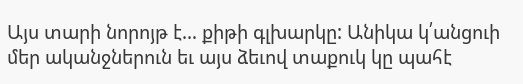Այս տարի նորոյթ է… քիթի գլխարկը: Անիկա կ՛անցուի մեր ականջներուն եւ այս ձեւով տաքուկ կը պահէ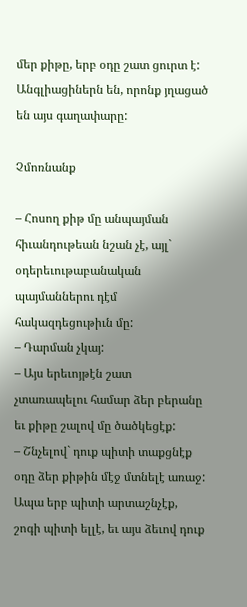մեր քիթը, երբ օդը շատ ցուրտ է: Անգլիացիներն են, որոնք յղացած են այս գաղափարը:

Չմոռնանք

– Հոսող քիթ մը անպայման հիւանդութեան նշան չէ, այլ` օդերեւութաբանական պայմաններու դէմ հակազդեցութիւն մը:
– Դարման չկայ:
– Այս երեւոյթէն շատ չտառապելու համար ձեր բերանը եւ քիթը շալով մը ծածկեցէք:
– Շնչելով` դուք պիտի տաքցնէք օդը ձեր քիթին մէջ մտնելէ առաջ: Ապա երբ պիտի արտաշնչէք, շոգի պիտի ելլէ, եւ այս ձեւով դուք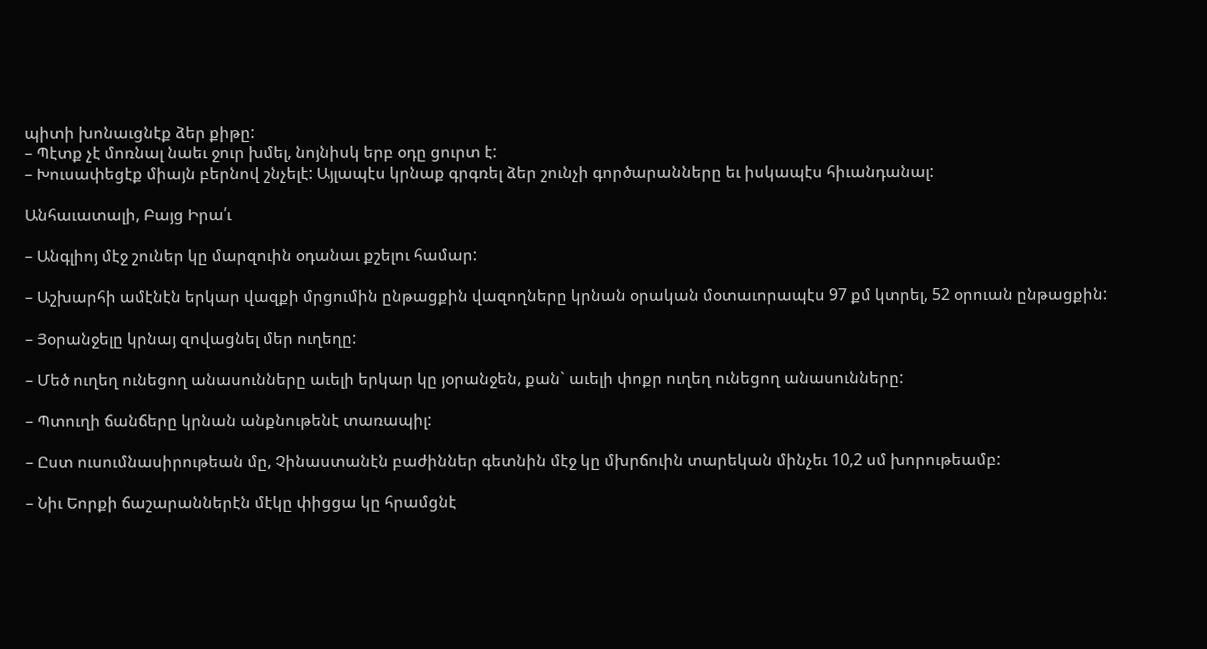պիտի խոնաւցնէք ձեր քիթը:
– Պէտք չէ մոռնալ նաեւ ջուր խմել, նոյնիսկ երբ օդը ցուրտ է:
– Խուսափեցէք միայն բերնով շնչելէ: Այլապէս կրնաք գրգռել ձեր շունչի գործարանները եւ իսկապէս հիւանդանալ:

Անհաւատալի, Բայց Իրա՛ւ

– Անգլիոյ մէջ շուներ կը մարզուին օդանաւ քշելու համար:

– Աշխարհի ամէնէն երկար վազքի մրցումին ընթացքին վազողները կրնան օրական մօտաւորապէս 97 քմ կտրել, 52 օրուան ընթացքին:

– Յօրանջելը կրնայ զովացնել մեր ուղեղը:

– Մեծ ուղեղ ունեցող անասունները աւելի երկար կը յօրանջեն, քան` աւելի փոքր ուղեղ ունեցող անասունները:

– Պտուղի ճանճերը կրնան անքնութենէ տառապիլ:

– Ըստ ուսումնասիրութեան մը, Չինաստանէն բաժիններ գետնին մէջ կը մխրճուին տարեկան մինչեւ 10,2 սմ խորութեամբ:

– Նիւ Եորքի ճաշարաններէն մէկը փիցցա կը հրամցնէ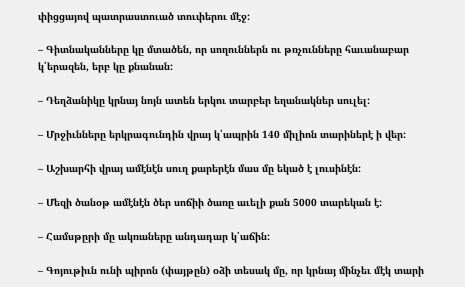փիցցայով պատրաստուած տուփերու մէջ:

– Գիտնականները կը մտածեն, որ սողուններն ու թռչունները հաւանաբար կ՛երազեն, երբ կը քնանան:

– Դեղձանիկը կրնայ նոյն ատեն երկու տարբեր եղանակներ սուլել:

– Մրջիւնները երկրագունդին վրայ կ՛ապրին 140 միլիոն տարիներէ ի վեր:

– Աշխարհի վրայ ամէնէն սուղ քարերէն մաս մը եկած է լուսինէն:

– Մեզի ծանօթ ամէնէն ծեր սոճիի ծառը աւելի քան 5000 տարեկան է:

– Համսթըրի մը ակռաները անդադար կ՛աճին:

– Գոյութիւն ունի պիրոն (փայթըն) օձի տեսակ մը, որ կրնայ մինչեւ մէկ տարի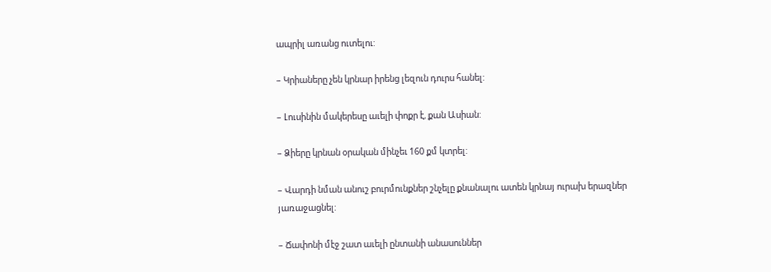ապրիլ առանց ուտելու:

– Կրիաները չեն կրնար իրենց լեզուն դուրս հանել:

– Լուսինին մակերեսը աւելի փոքր է, քան Ասիան:

– Ձիերը կրնան օրական մինչեւ 160 քմ կտրել:

– Վարդի նման անուշ բուրմունքներ շնչելը քնանալու ատեն կրնայ ուրախ երազներ յառաջացնել:

– Ճափոնի մէջ շատ աւելի ընտանի անասուններ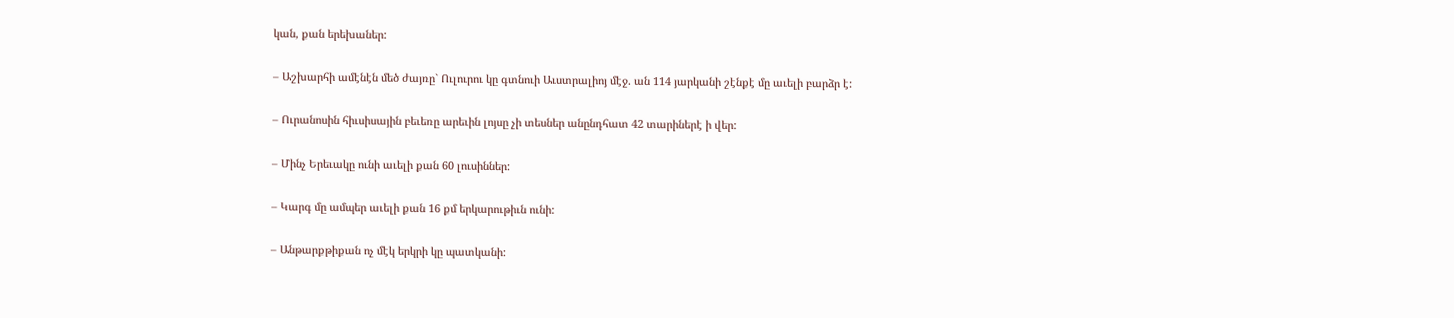կան, քան երեխաներ:

– Աշխարհի ամէնէն մեծ ժայռը` Ուլուրու կը գտնուի Աւստրալիոյ մէջ. ան 114 յարկանի շէնքէ մը աւելի բարձր է:

– Ուրանոսին հիւսիսային բեւեռը արեւին լոյսը չի տեսներ անընդհատ 42 տարիներէ ի վեր:

– Մինչ Երեւակը ունի աւելի քան 60 լուսիններ:

– Կարգ մը ամպեր աւելի քան 16 քմ երկարութիւն ունի:

– Անթարքթիքան ոչ մէկ երկրի կը պատկանի: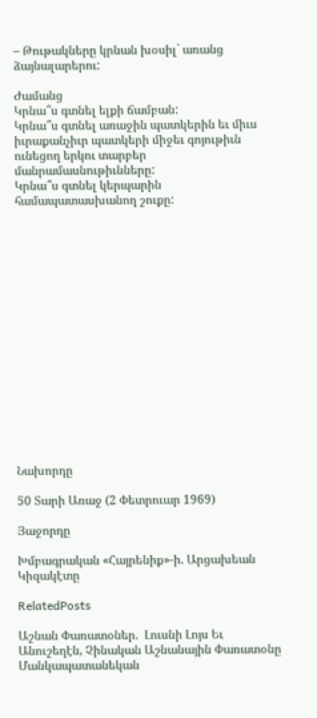– Թութակները կրնան խօսիլ` առանց ձայնալարերու:

Ժամանց
Կրնա՞ս գտնել ելքի ճամբան:
Կրնա՞ս գտնել առաջին պատկերին եւ միւս իւրաքանչիւր պատկերի միջեւ գոյութիւն ունեցող երկու տարբեր մանրամասնութիւնները:
Կրնա՞ս գտնել կերպարին համապատասխանող շուքը:

















Նախորդը

50 Տարի Առաջ (2 Փետրուար 1969)

Յաջորդը

Խմբագրական «Հայրենիք»-ի. Արցախեան Կիզակէտը

RelatedPosts

Աշնան Փառատօներ.  Լուսնի Լոյս Եւ Անուշեղէն, Չինական Աշնանային Փառատօնը
Մանկապատանեկան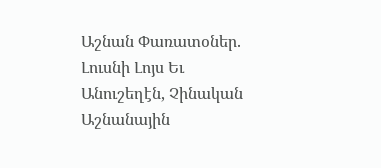Աշնան Փառատօներ. Լուսնի Լոյս Եւ Անուշեղէն, Չինական Աշնանային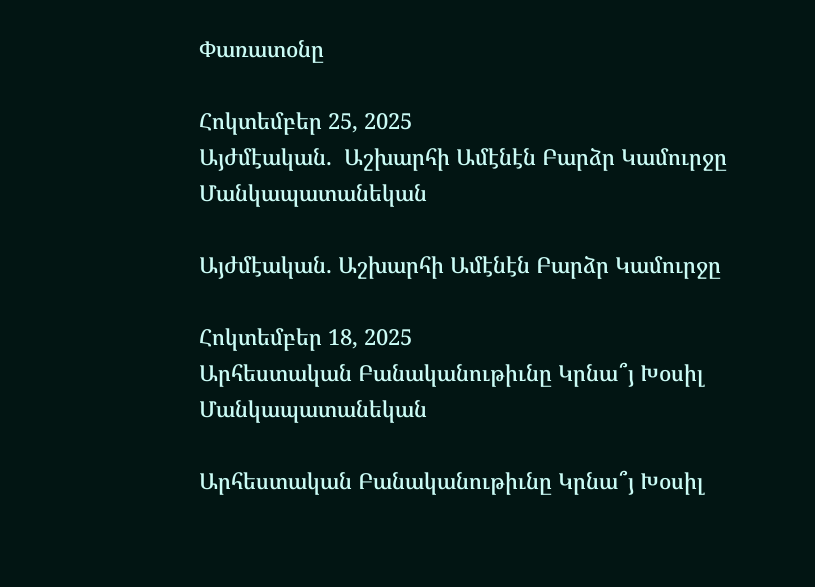Փառատօնը

Հոկտեմբեր 25, 2025
Այժմէական.  Աշխարհի Ամէնէն Բարձր Կամուրջը
Մանկապատանեկան

Այժմէական. Աշխարհի Ամէնէն Բարձր Կամուրջը

Հոկտեմբեր 18, 2025
Արհեստական Բանականութիւնը Կրնա՞յ Խօսիլ
Մանկապատանեկան

Արհեստական Բանականութիւնը Կրնա՞յ Խօսիլ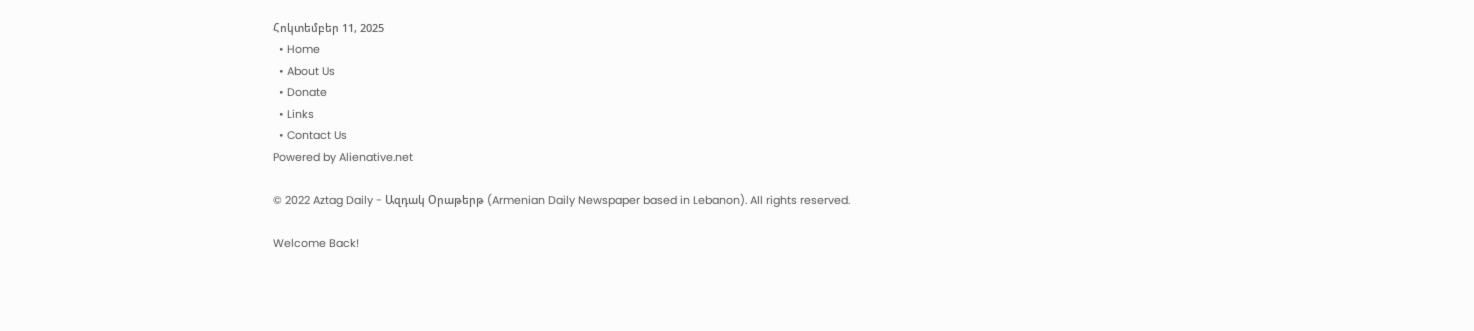Հոկտեմբեր 11, 2025
  • Home
  • About Us
  • Donate
  • Links
  • Contact Us
Powered by Alienative.net

© 2022 Aztag Daily - Ազդակ Օրաթերթ (Armenian Daily Newspaper based in Lebanon). All rights reserved.

Welcome Back!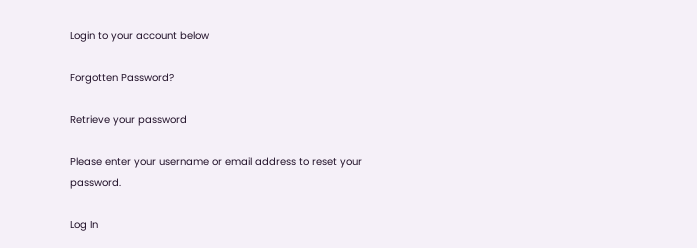Login to your account below

Forgotten Password?

Retrieve your password

Please enter your username or email address to reset your password.

Log In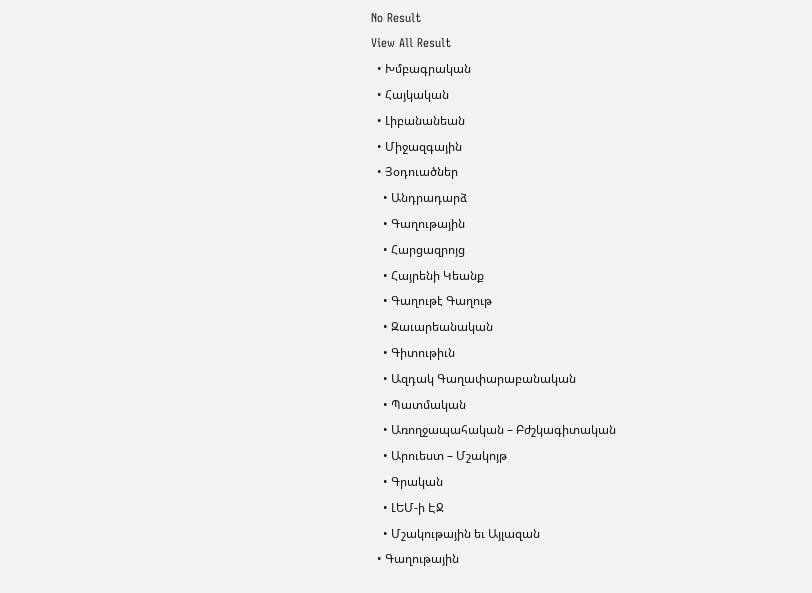No Result
View All Result
  • Խմբագրական
  • Հայկական
  • Լիբանանեան
  • Միջազգային
  • Յօդուածներ
    • Անդրադարձ
    • Գաղութային
    • Հարցազրոյց
    • Հայրենի Կեանք
    • Գաղութէ Գաղութ
    • Զաւարեանական
    • Գիտութիւն
    • Ազդակ Գաղափարաբանական
    • Պատմական
    • Առողջապահական – Բժշկագիտական
    • Արուեստ – Մշակոյթ
    • Գրական
    • ԼԵՄ-ի ԷՋ
    • Մշակութային եւ Այլազան
  • Գաղութային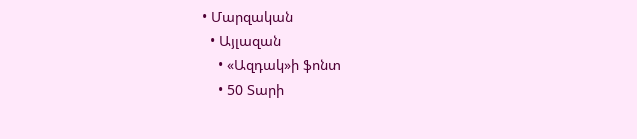• Մարզական
  • Այլազան
    • «Ազդակ»ի ֆոնտ
    • 50 Տարի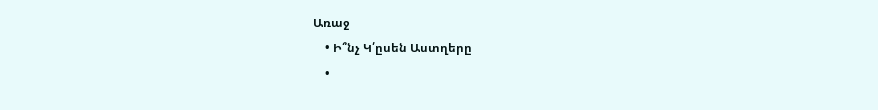Առաջ
    • Ի՞նչ Կ՛ըսեն Աստղերը
    •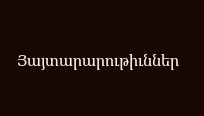Յայտարարութիւններ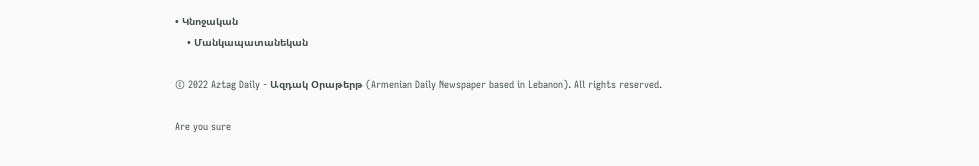• Կնոջական
    • Մանկապատանեկան

© 2022 Aztag Daily - Ազդակ Օրաթերթ (Armenian Daily Newspaper based in Lebanon). All rights reserved.

Are you sure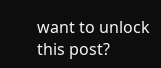want to unlock this post?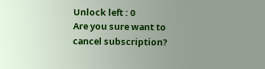Unlock left : 0
Are you sure want to cancel subscription?